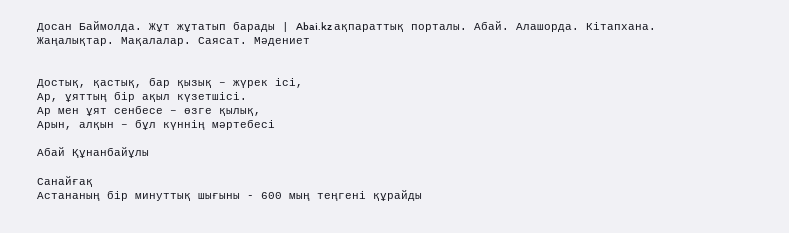Досан Баймолда. Жұт жұтатып барады | Abai.kz ақпараттық порталы. Абай. Алашорда. Кітапхана. Жаңалықтар. Мақалалар. Саясат. Мәдениет


Достық, қастық, бар қызық – жүрек ісі,
Ар, ұяттың бір ақыл күзетшісі.
Ар мен ұят сенбесе – өзге қылық,
Арын, алқын – бұл күннің мәртебесі

Абай Құнанбайұлы

Санайғақ
Астананың бір минуттық шығыны - 600 мың теңгені құрайды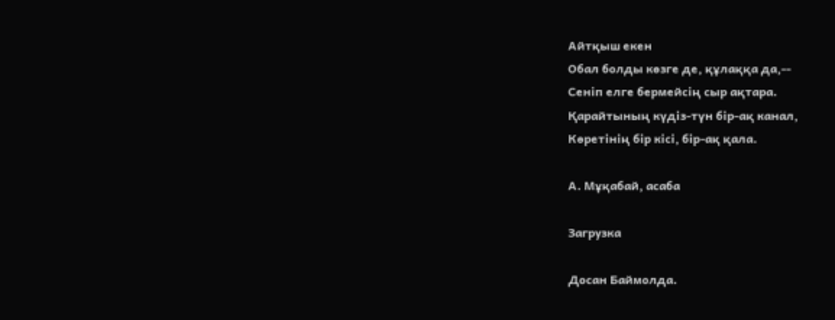Айтқыш екен
Обал болды көзге де, құлаққа да,--
Сеніп елге бермейсің сыр ақтара.
Қарайтының күдіз-түн бір-ақ канал,
Көретінің бір кісі, бір-ақ қала.

А. Мұқабай, асаба

Загрузка

Досан Баймолда.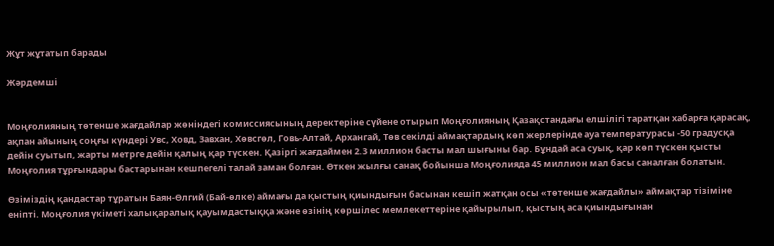Жұт жұтатып барады

Жәрдемші


Моңғолияның төтенше жағдайлар жөніндегі комиссиясының деректеріне сүйене отырып Моңғолияның Қазақстандағы елшілігі таратқан хабарға қарасақ, ақпан айының соңғы күндері Увс, Ховд, Завхан, Хөвсгөл, Говь-Алтай, Архангай, Төв секілді аймақтардың көп жерлерінде ауа температурасы -50 градусқа дейін суытып, жарты метрге дейін қалың қар түскен. Қазіргі жағдаймен 2.3 миллион басты мал шығыны бар. Бұндай аса суық, қар көп түскен қысты Моңғолия тұрғындары бастарынан кешпегелі талай заман болған. Өткен жылғы санақ бойынша Моңғолияда 45 миллион мал басы саналған болатын.

Өзіміздің қандастар тұратын Баян-Өлгий (Бай-өлке) аймағы да қыстың қиындығын басынан кешіп жатқан осы «төтенше жағдайлы» аймақтар тізіміне еніпті. Моңғолия үкіметі халықаралық қауымдастыққа және өзінің көршілес мемлекеттеріне қайырылып, қыстың аса қиындығынан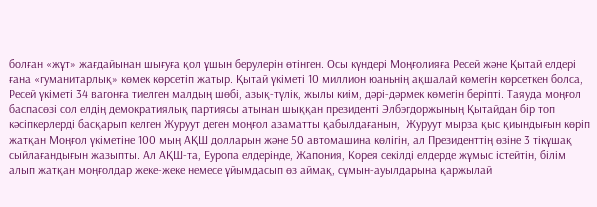болған «жұт» жағдайынан шығуға қол ұшын берулерін өтінген. Осы күндері Моңғолияға Ресей және Қытай елдері ғана «гуманитарлық» көмек көрсетіп жатыр. Қытай үкіметі 10 миллион юаньнің ақшалай көмегін көрсеткен болса, Ресей үкіметі 34 вагонға тиелген малдың шөбі, азық-түлік, жылы киім, дәрі-дәрмек көмегін беріпті. Таяуда моңғол баспасөзі сол елдің демократиялық партиясы атынан шыққан президенті Элбэгдоржының Қытайдан бір топ кәсіпкерлерді басқарып келген Журуут деген моңғол азаматты қабылдағанын,  Журуут мырза қыс қиындығын көріп жатқан Моңғол үкіметіне 100 мың АҚШ долларын және 50 автомашина көлігін, ал Президенттің өзіне 3 тікұшақ сыйлағандығын жазыпты. Ал АҚШ-та, Еуропа елдерінде, Жапония, Корея секілді елдерде жұмыс істейтін, білім алып жатқан моңғолдар жеке-жеке немесе ұйымдасып өз аймақ, сұмын-ауылдарына қаржылай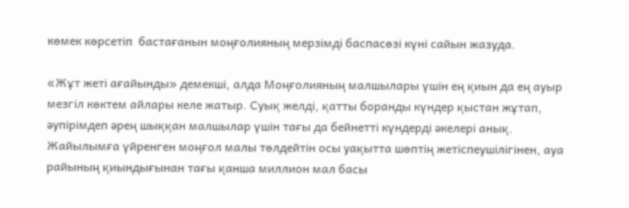көмек көрсетіп  бастағанын моңғолияның мерзімді баспасөзі күні сайын жазуда.

«Жұт жеті ағайынды» демекші, алда Моңғолияның малшылары үшін ең қиын да ең ауыр мезгіл көктем айлары келе жатыр. Суық желді, қатты боранды күндер қыстан жұтап, әупірімдеп әрең шыққан малшылар үшін тағы да бейнетті күндерді әкелері анық. Жайылымға үйренген моңғол малы төлдейтін осы уақытта шөптің жетіспеушілігінен, ауа райының қиындығынан тағы қанша миллион мал басы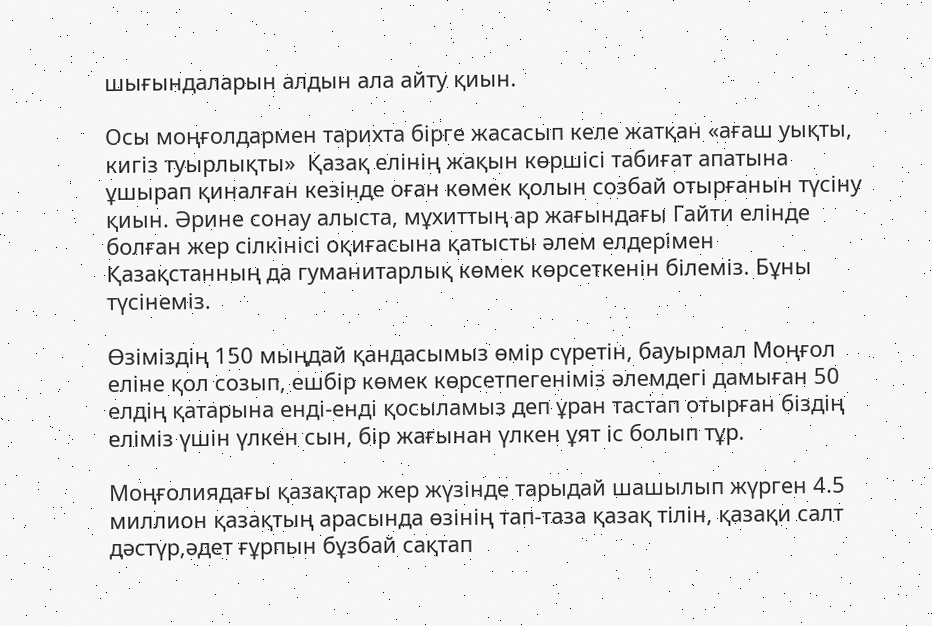шығындаларын алдын ала айту қиын.

Осы моңғолдармен тарихта бірге жасасып келе жатқан «ағаш уықты, кигіз туырлықты»  Қазақ елінің жақын көршісі табиғат апатына ұшырап қиналған кезінде оған көмек қолын созбай отырғанын түсіну қиын. Әрине сонау алыста, мұхиттың ар жағындағы Гайти елінде болған жер сілкінісі оқиғасына қатысты әлем елдерімен Қазақстанның да гуманитарлық көмек көрсеткенін білеміз. Бұны түсінеміз.

Өзіміздің 150 мыңдай қандасымыз өмір сүретін, бауырмал Моңғол еліне қол созып, ешбір көмек көрсетпегеніміз әлемдегі дамыған 50 елдің қатарына енді-енді қосыламыз деп ұран тастап отырған біздің еліміз үшін үлкен сын, бір жағынан үлкен ұят іс болып тұр.

Моңғолиядағы қазақтар жер жүзінде тарыдай шашылып жүрген 4.5 миллион қазақтың арасында өзінің тап-таза қазақ тілін, қазақи салт дәстүр,әдет ғұрпын бұзбай сақтап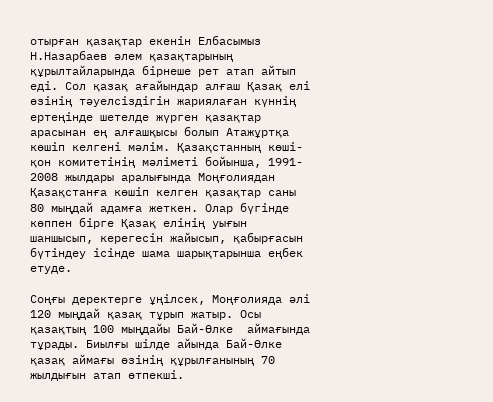отырған қазақтар екенін Елбасымыз Н.Назарбаев әлем қазақтарының құрылтайларында бірнеше рет атап айтып еді. Сол қазақ ағайындар алғаш Қазақ елі өзінің тәуелсіздігін жариялаған күннің ертеңінде шетелде жүрген қазақтар арасынан ең алғашқысы болып Атажұртқа көшіп келгені мәлім. Қазақстанның көші-қон комитетінің мәліметі бойынша, 1991- 2008 жылдары аралығында Моңғолиядан Қазақстанға көшіп келген қазақтар саны 80 мыңдай адамға жеткен. Олар бүгінде көппен бірге Қазақ елінің уығын шаншысып, керегесін жайысып, қабырғасын бүтіндеу ісінде шама шарықтарынша еңбек етуде.

Соңғы деректерге ұңілсек, Моңғолияда әлі 120 мыңдай қазақ тұрып жатыр. Осы қазақтың 100 мыңдайы Бай-Өлке  аймағында тұрады. Биылғы шілде айында Бай-Өлке қазақ аймағы өзінің құрылғанының 70 жылдығын атап өтпекші.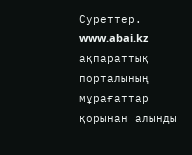Суреттер. www.abai.kz ақпараттық порталының мұрағаттар қорынан алынды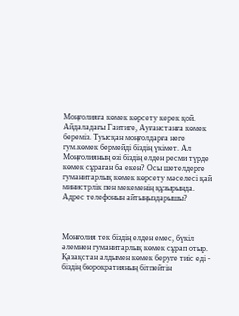Моңғолияға көмек көрсету керек қой. Айдаладағы Гаитиге, Ауғанстанға көмек береміз. Туысқан моңғолдарға неге гум.көмек бермейді біздің үкімет. Ал Моңғолияның өзі біздің елден ресми түрде көмек сұраған ба екен? Осы шетелдерге гуманитарлық көмек көрсету мәселесі қай министрлік пен мекеменің құзырында. Адрес телефонын айтыңыздарышы?



Монғолия тек біздің елден емес, бүкіл әлемнен гуманитарлық көмек сұрап отыр. Қазақстан алдымен көмек беруге тиіс еді - біздің бюрократияның бітпейтін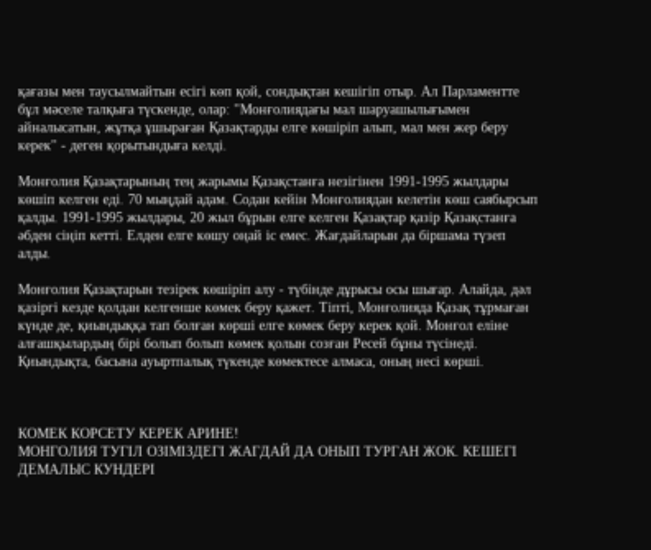қағазы мен таусылмайтын есігі көп қой, сондықтан кешігіп отыр. Ал Парламентте бұл мәселе талқыға түскенде, олар: "Монғолиядағы мал шаруашылығымен айналысатын, жұтқа ұшыраған Қазақтарды елге көшіріп алып, мал мен жер беру керек" - деген қорытындыға келді.

Монғолия Қазақтарының тең жарымы Қазақстанға незігінен 1991-1995 жылдары көшіп келген еді. 70 мыңдай адам. Содан кейін Монғолиядан келетін көш саябырсып қалды. 1991-1995 жылдары, 20 жыл бұрын елге келген Қазақтар қазір Қазақстанға әбден сіңіп кетті. Елден елге көшу оңай іс емес. Жағдайларын да біршама түзеп алды.

Монғолия Қазақтарын тезірек көшіріп алу - түбінде дұрысы осы шығар. Алайда, дәл қазіргі кезде қолдан келгенше көмек беру қажет. Тіпті, Монғолияда Қазақ тұрмаған күнде де, қиындыққа тап болған көрші елге көмек беру керек қой. Монғол еліне алғашқылардың бірі болып болып көмек қолын созған Ресей бұны түсінеді. Қиындықта, басына ауыртпалық түкенде көмектесе алмаса, оның несі көрші.



КОМЕК КОРСЕТУ КЕРЕК АРИНЕ!
МОНГОЛИЯ ТУГІЛ ОЗІМІЗДЕГІ ЖАГДАЙ ДА ОНЫП ТУРГАН ЖОК. КЕШЕГІ ДЕМАЛЫС КУНДЕРІ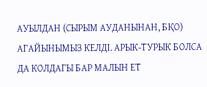АУЫЛДАН (СЫРЫМ АУДАНЫНАН, БҚО) АГАЙЫНЫМЫЗ КЕЛДІ. АРЫК-ТУРЫК БОЛСА ДА КОЛДАГЫ БАР МАЛЫН ЕТ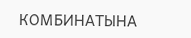КОМБИНАТЫНА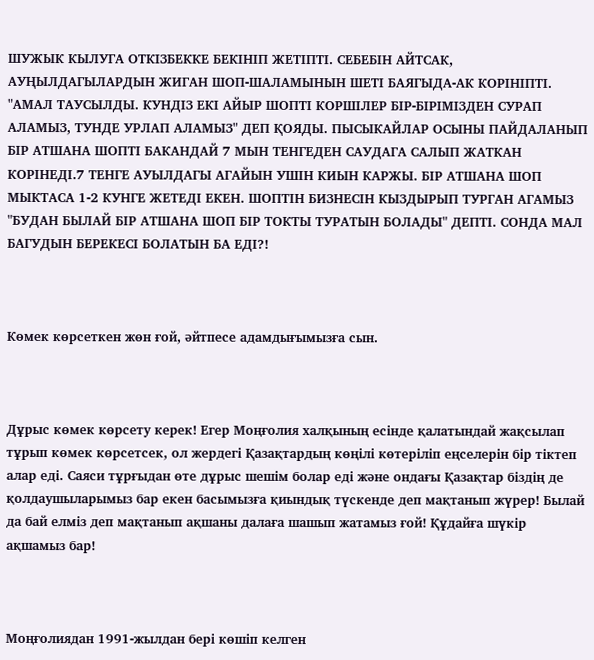ШУЖЫК КЫЛУГА ОТКІЗБЕККЕ БЕКІНІП ЖЕТІПТІ. СЕБЕБІН АЙТСАК, АУҢЫЛДАГЫЛАРДЫН ЖИГАН ШОП-ШАЛАМЫНЫН ШЕТІ БАЯГЫДА-АК КОРІНІПТІ. "АМАЛ ТАУСЫЛДЫ. КУНДІЗ ЕКІ АЙЫР ШОПТІ КОРШІЛЕР БІР-БІРІМІЗДЕН СУРАП АЛАМЫЗ, ТУНДЕ УРЛАП АЛАМЫЗ" ДЕП ҚОЯДЫ. ПЫСЫКАЙЛАР ОСЫНЫ ПАЙДАЛАНЫП БІР АТШАНА ШОПТІ БАКАНДАЙ 7 МЫН ТЕНГЕДЕН САУДАГА САЛЫП ЖАТКАН КОРІНЕДІ.7 ТЕНГЕ АУЫЛДАГЫ АГАЙЫН УШІН КИЫН КАРЖЫ. БІР АТШАНА ШОП МЫКТАСА 1-2 КУНГЕ ЖЕТЕДІ ЕКЕН. ШОПТІН БИЗНЕСІН КЫЗДЫРЫП ТУРГАН АГАМЫЗ "БУДАН БЫЛАЙ БІР АТШАНА ШОП БІР ТОКТЫ ТУРАТЫН БОЛАДЫ" ДЕПТІ. СОНДА МАЛ БАГУДЫН БЕРЕКЕСІ БОЛАТЫН БА ЕДІ?!



Көмек көрсеткен жөн ғой, әйтпесе адамдығымызға сын.



Дұрыс көмек көрсету керек! Егер Моңғолия халқының есінде қалатындай жақсылап тұрып көмек көрсетсек, ол жердегі Қазақтардың көңілі көтеріліп еңселерін бір тіктеп алар еді. Саяси тұрғыдан өте дұрыс шешім болар еді және ондағы Қазақтар біздің де қолдаушыларымыз бар екен басымызға қиындық түскенде деп мақтанып жүрер! Былай да бай елміз деп мақтанып ақшаны далаға шашып жатамыз ғой! Құдайға шүкір ақшамыз бар!



Моңғолиядан 1991-жылдан бері көшіп келген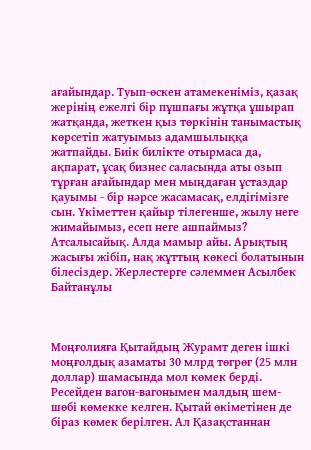ағайындар. Туып-өскен атамекеніміз, қазақ жерінің ежелгі бір пұшпағы жұтқа ұшырап жатқанда, жеткен қыз төркінін танымастық көрсетіп жатуымыз адамшылыққа жатпайды. Биік билікте отырмаса да, ақпарат, ұсақ бизнес саласында аты озып тұрған ағайындар мен мыңдаған ұстаздар қауымы - бір нәрсе жасамасақ, елдігімізге сын. Үкіметтен қайыр тілегенше, жылу неге жимайымыз, есеп неге ашпаймыз? Атсалысайық. Алда мамыр айы. Арықтың жасығы жібіп, нақ жұттың көкесі болатынын білесіздер. Жерлестерге сәлеммен Асылбек Байтанұлы



Моңғолияға Қытайдың Журамт деген ішкі моңғолдық азаматы 30 млрд төгрөг (25 млн доллар) шамасында мол көмек берді. Ресейден вагон-вагонымен малдың шем-шөбі көмекке келген. Қытай өкіметінен де біраз көмек берілген. Ал Қазақстаннан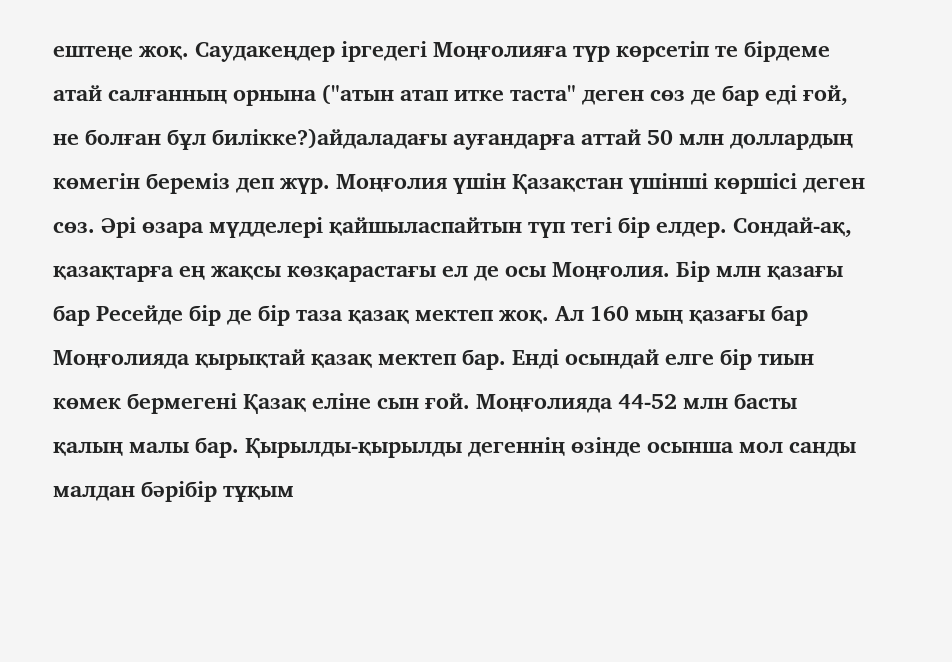ештеңе жоқ. Саудакеңдер іргедегі Моңғолияға түр көрсетіп те бірдеме атай салғанның орнына ("атын атап итке таста" деген сөз де бар еді ғой, не болған бұл билікке?)айдаладағы ауғандарға аттай 50 млн доллардың көмегін береміз деп жүр. Моңғолия үшін Қазақстан үшінші көршісі деген сөз. Әрі өзара мүдделері қайшыласпайтын түп тегі бір елдер. Cондай-ақ, қазақтарға ең жақсы көзқарастағы ел де осы Моңғолия. Бір млн қазағы бар Ресейде бір де бір таза қазақ мектеп жоқ. Ал 160 мың қазағы бар Моңғолияда қырықтай қазақ мектеп бар. Енді осындай елге бір тиын көмек бермегені Қазақ еліне сын ғой. Моңғолияда 44-52 млн басты қалың малы бар. Қырылды-қырылды дегеннің өзінде осынша мол санды малдан бәрібір тұқым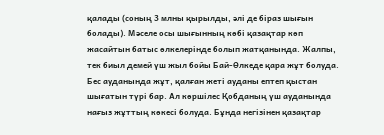қалады (соның 3 млны қырылды, әлі де біраз шығын болады). Мәселе осы шығынның көбі қазақтар көп жасайтын батыс өлкелерінде болып жатқанында. Жалпы, тек биыл демей үш жыл бойы Бай-Өлкеде қара жұт болуда. Бес ауданында жұт, қалған жеті ауданы ептеп қыстан шығатын түрі бар. Ал көршілес Қобданың үш ауданында нағыз жұттың көкесі болуда. Бұнда негізінен қазақтар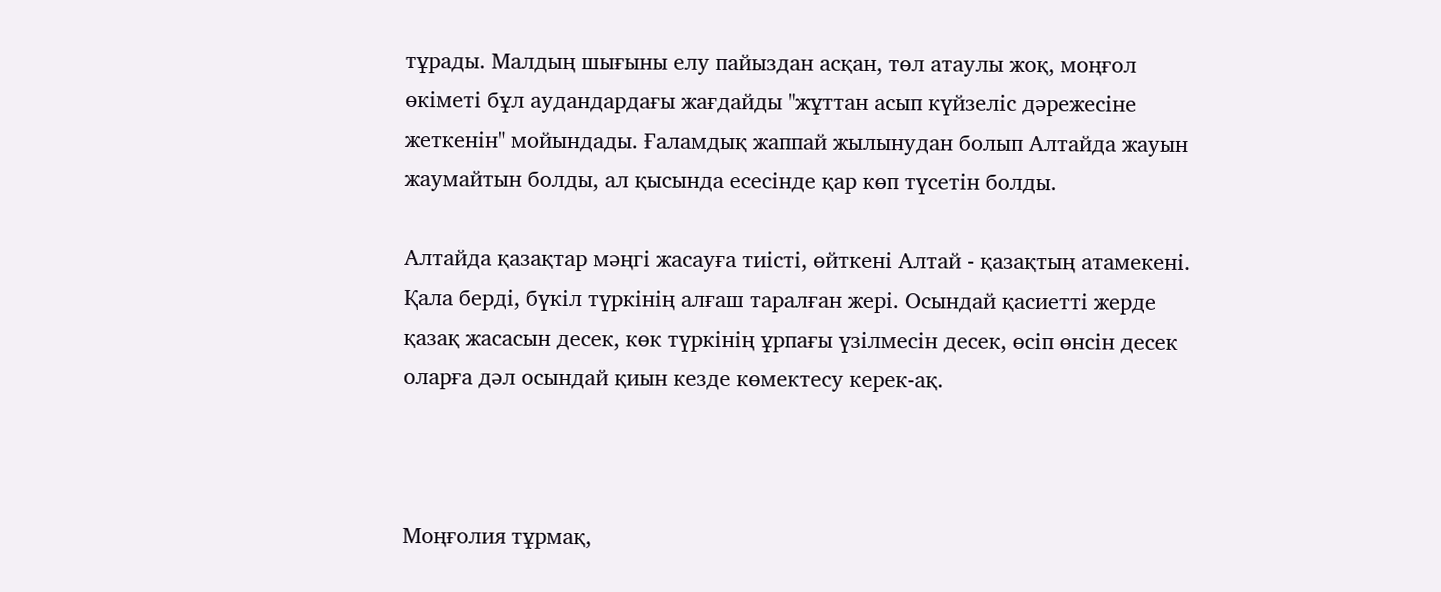тұрады. Малдың шығыны елу пайыздан асқан, төл атаулы жоқ, моңғол өкіметі бұл аудандардағы жағдайды "жұттан асып күйзеліс дәрежесіне жеткенін" мойындады. Ғаламдық жаппай жылынудан болып Алтайда жауын жаумайтын болды, ал қысында есесінде қар көп түсетін болды.

Алтайда қазақтар мәңгі жасауға тиісті, өйткені Алтай - қазақтың атамекені. Қала берді, бүкіл түркінің алғаш таралған жері. Осындай қасиетті жерде қазақ жасасын десек, көк түркінің ұрпағы үзілмесін десек, өсіп өнсін десек оларға дәл осындай қиын кезде көмектесу керек-ақ.



Моңғолия тұрмақ,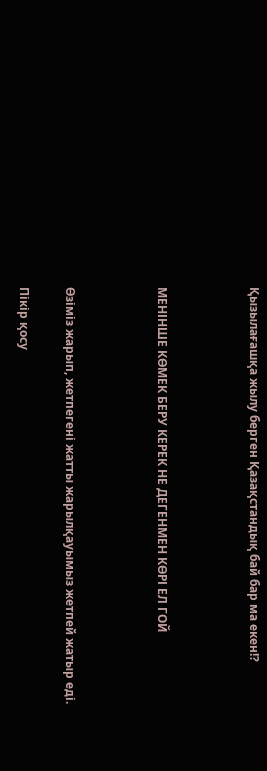Қызылағашқа жылу берген Қазақстандық бай бар ма екен!?



МЕНІНШЕ КӨМЕК БЕРУ КЕРЕК НЕ ДЕГЕНМЕН КӨРІ ЕЛ ГОЙ



Өзіміз жарып, жетпегені жатты жарылқауымыз жетпей жатыр еді.

Пікір қосу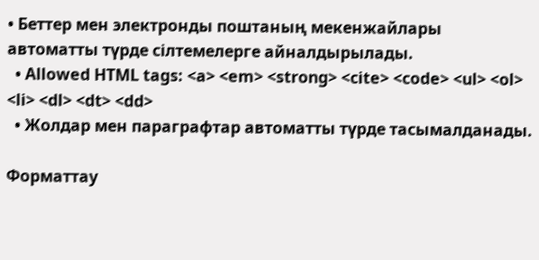• Беттер мен электронды поштаның мекенжайлары автоматты түрде сілтемелерге айналдырылады.
  • Allowed HTML tags: <a> <em> <strong> <cite> <code> <ul> <ol> <li> <dl> <dt> <dd>
  • Жолдар мен параграфтар автоматты түрде тасымалданады.

Форматтау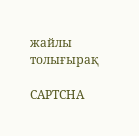жайлы толығырақ

CAPTCHA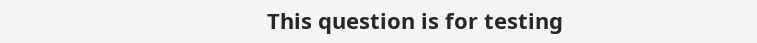This question is for testing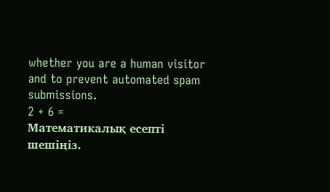whether you are a human visitor and to prevent automated spam submissions.
2 + 6 =
Математикалық есепті шешіңіз.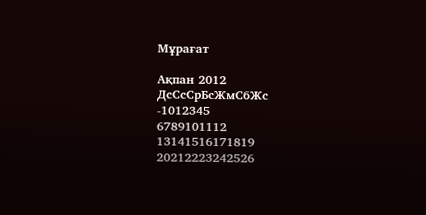Мұрағат

Ақпан 2012
ДсСсСрБсЖмСбЖс
-1012345
6789101112
13141516171819
20212223242526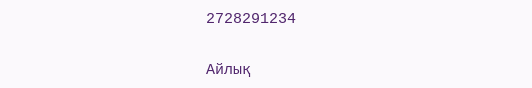2728291234

Айлық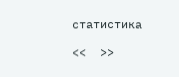статистика

<<  >>